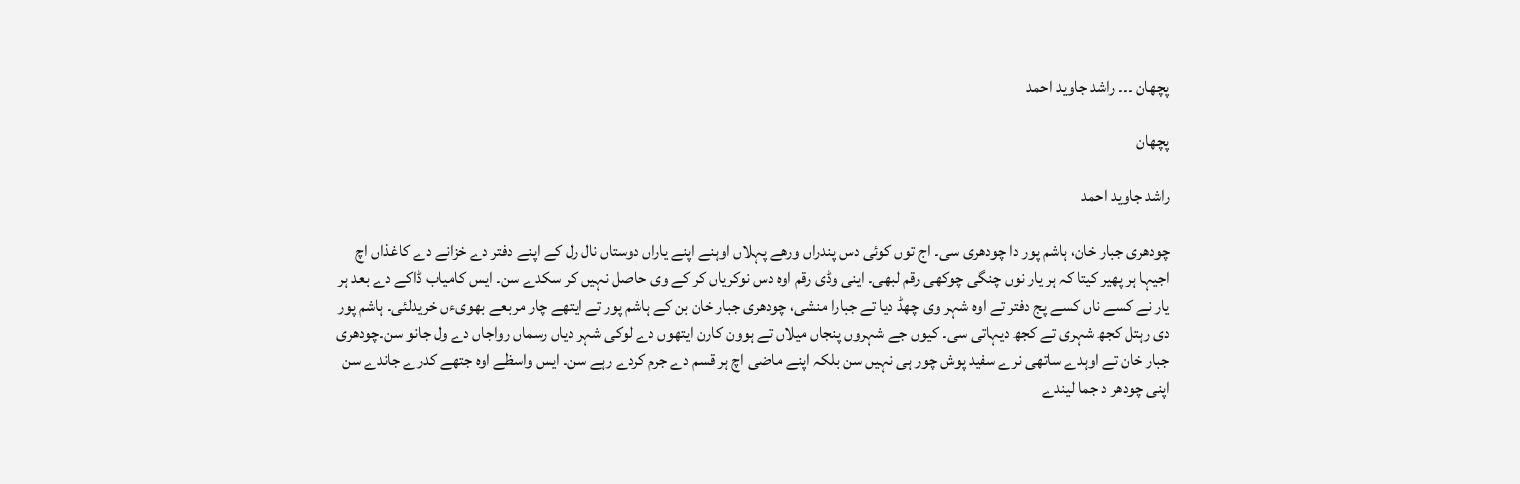پچھان ۔۔۔ راشد جاوید احمد

پچھان

راشد جاوید احمد

چودھری جبار خان، ہاشم پور دا چودھری سی۔ اج توں کوئی دس پندراں ورھے پہلاں اوہنے اپنے یاراں دوستاں نال رل کے اپنے دفتر دے خزانے دے کاغذاں اچ اجیہا ہر پھیر کیتا کہ ہر یار نوں چنگی چوکھی رقم لبھی۔ اینی وڈی رقم اوہ دس نوکریاں کر کے وی حاصل نہیں کر سکدے سن۔ ایس کامیاب ڈاکے دے بعد ہر یار نے کسے ناں کسے پج دفتر تے اوہ شہر وی چھڈ دیا تے جبارا منشی، چودھری جبار خان بن کے ہاشم پور تے ایتھے چار مربعے بھویءں خریدلئی۔ ہاشم پور دی رہتل کجھ شہری تے کجھ دیہاتی سی۔ کیوں جے شہروں پنجاں میلاں تے ہوون کارن ایتھوں دے لوکی شہر دیاں رسماں رواجاں دے ول جانو سن۔چودھری جبار خان تے اوہدے ساتھی نرے سفید پوش چور ہی نہیں سن بلکہ اپنے ماضی اچ ہر قسم دے جرم کردے رہے سن۔ ایس واسظے اوہ جتھے کدرے جاندے سن اپنی چودھر د جما لیندے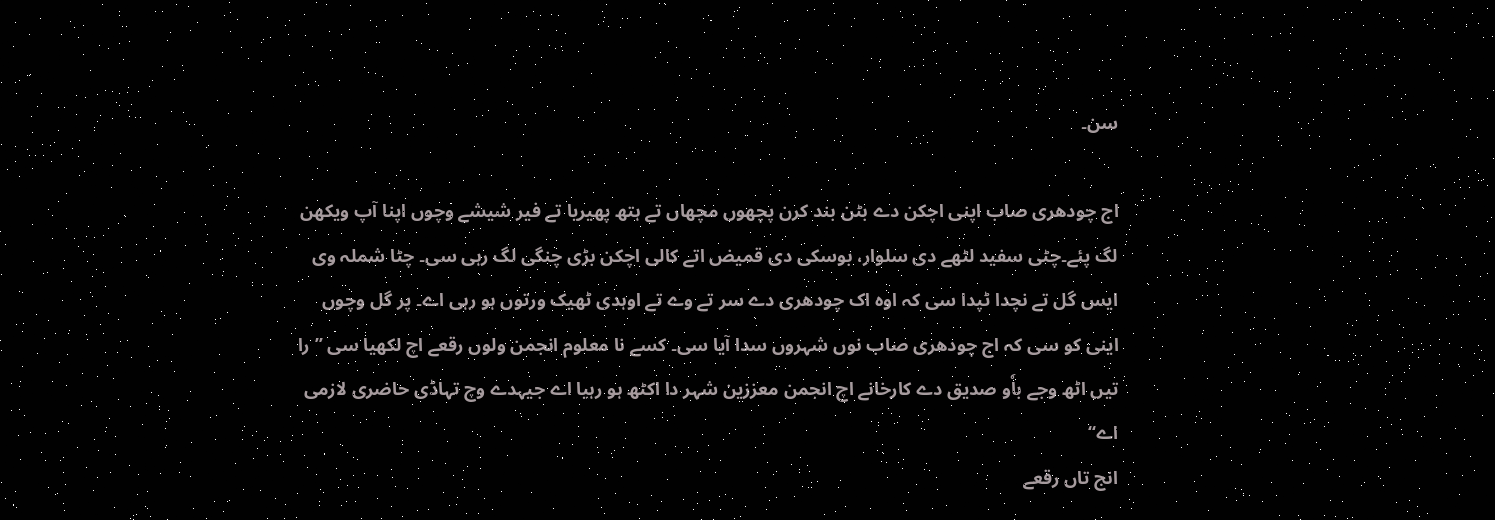سن۔

اج چودھری صاب اپنی اچکن دے بٹن بند کرن پچھوں مچھاں تے ہتھ پھیریا تے فیر شیشے وچوں اپنا آپ ویکھن لگ پئے۔چٹی سفید لٹھے دی سلوار، بوسکی دی قمیض اتے کالی اچکن بڑی چنگی لگ رہی سی۔ چٹا شملہ وی ایس گل تے نچدا ٹپدا سی کہ اوہ اک چودھری دے سر تے وے تے اوہدی ٹھیک ورتوں ہو رہی اے۔ پر گل وچوں اینی کو سی کہ اج چودھری صاب نوں شہروں سدا آیا سی۔ کسے نا معلوم انجمن ولوں رقعے اچ لکھیا سی ’’ را تیں اٹھ وجے باٗو صدیق دے کارخانے اچ انجمن معززین شہر دا اکٹھ ہو رہیا اے جیہدے وچ تہاڈی حاضری لازمی اے‘‘
انج تاں رقعے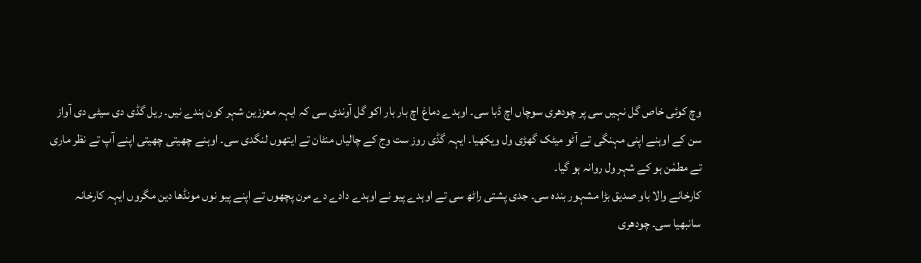وچ کوئی خاص گل نہیں سی پر چودھری سوچاں اچ ڈبا سی۔ اوہدے دماغ اچ بار بار اکو گل آوندی سی کہ ایہہ معززین شہر کون ہندے نیں۔ ریل گڈی دی سیٹی دی آواز سن کے اوہنے اپنی مہنگی تے آٹو میٹک گھڑی ول ویکھیا۔ ایہہ گڈی روز ست وج کے چالیاں منٹان تے ایتھوں لنگدی سی۔ اوہنے چھیتی چھیتی اپنے آپ تے نظر ماری تے مطمٗن ہو کے شہر ول روانہ ہو گیا۔
کارخانے والا باو صدیق بڑا مشہور بندہ سی۔ جدی پشتی راٹھ سی تے اوہدے پیو نے اوہدے دادے دے مرن پچھوں تے اپنے پیو نوں مونڈھا دین مگروں ایہہ کارخانہ سانبھیا سی۔ چودھری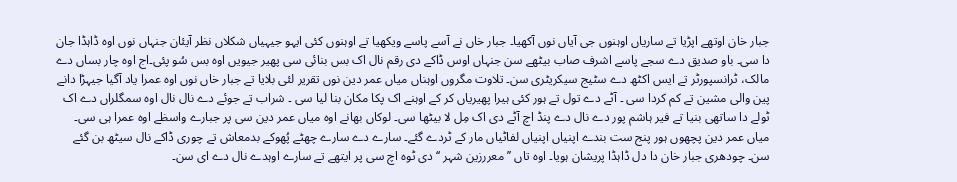جبار خان اوتھے اپڑیا تے ساریاں اوہنوں جی آیاں نوں آکھیا۔ جبار خاں نے آسے پاسے ویکھیا تے اوہنوں کئی ایہو جیہیاں شکلاں نظر آیئان جنہاں نوں اوہ ڈاہڈا جان دا سی۔ باو صدیق دے سجے پاسے اشرف صاب بیٹھے سن جنہاں اوس ڈاکے دی رقم نال اک بس بنائی سی پھیر جیویں اوہ بس سُو پئی۔اج اوہ چار بساں دے مالک، ٹرانسپورٹر تے ایس اکٹھ دے سٹیج سیکریٹری سن۔ تلاوت مگروں اوہناں میاں عمر دین نوں تقریر لئی بلایا تے جبار خاں نوں اوہ عمرا یاد آگیا جیہڑا دانے پین والی مشین تے کم کردا سی ۔ آٹے دے تول تے ہور کئی ہیرا پھیریاں کر کے اوہنے اک پکا مکان بنا لیا سی ۔ شراب تے جوئے دے نال نال اوہ سمگلراں دے اک ٹولے دا ساتھی بنیا تے فیر ہاشم پور دے نال دے پنڈ اچ آٹے دی اک مِل لا بیٹھا سی۔ لوکاں بھانے اوہ میاں عمر دین سی پر جبارے واسظے اوہ عمرا ہی سی۔ میاں عمر دین پچھوں ہور پنج ست بندے اپنیاں اپنیاں لفاٹیاں مار کے ٹردے گئے۔ سارے دے سارے چھٹے پُھوکے بدمعاش تے چوری ڈاکے نال سیٹھ بن گئے سن۔ چودھری جبار خان دا دل ڈاہڈا پریشان ہویا۔ اوہ تاں ’’ معررزین شہر ‘‘ دی ٹوہ اچ سی پر ایتھے تے سارے اوہدے نال دے ای سن۔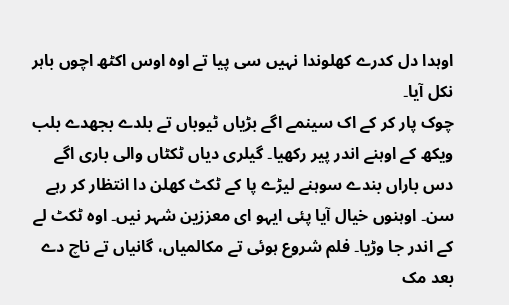اوہدا دل کدرے کھلوندا نہیں سی پیا تے اوہ اوس اکٹھ اچوں باہر نکل آیا۔
چوک پار کر کے اک سینمے اگے بڑیاں ٹیوباں تے بلدے بجھدے بلب ویکھ کے اوہنے اندر پیر رکھیا۔ گیلری دیاں ٹکٹاں والی باری اگے دس باراں بندے سوہنے لیڑے پا کے ٹکٹ کھلن دا انتظار کر رہے سن۔ اوہنوں خیال آیا پئی ایہو ای معززین شہر نیں۔ اوہ ٹکٹ لے کے اندر جا وڑیا۔ فلم شروع ہوئی تے مکالمیاں، گانیاں تے ناچ دے بعد مک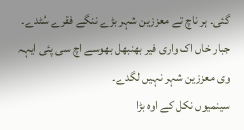گئی۔ ہر ناچ تے معززین شہر بڑے ننگے فقرے سُٹدے۔ جبار خاں اک واری فیر بھنبھل بھوسے اچ سی پئی ایہہ وی معززین شہر نہیں لگدے۔
سینمیوں نکل کے اوہ بڑا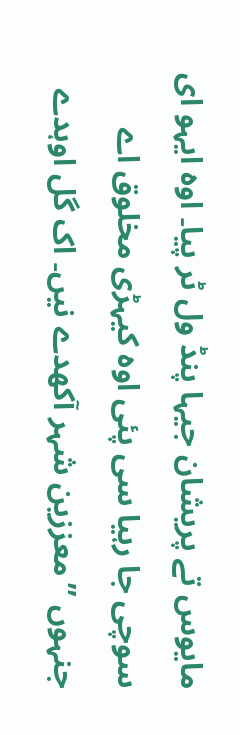مایوس تے پریشان جیہا پنڈ ول ٹر پیا۔ اوہ ایہو ای سوچی جا رہیا سی پئی اوہ کیہڑی مخلوق اے جنہوں ’’معززین شہر آکھدے نیں۔ اک گل اوہدے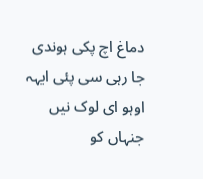دماغ اچ پکی ہوندی جا رہی سی پئی ایہہ اوہو ای لوک نیں جنہاں کو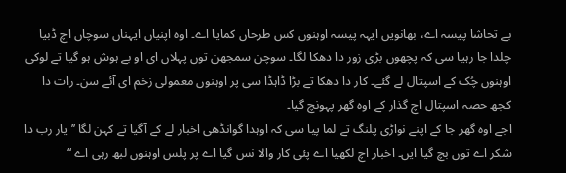بے تحاشا پیسہ اے، بھانویں ایہہ پیسہ اوہنوں کس طرحاں کمایا اے۔ اوہ اپنیاں ایہناں سوچاں اچ ڈبیا چلدا جا رہیا سی کہ پچھوں بڑی زور دا دھکا لگا۔ سوچن سمجھن توں پہلاں ای او بے ہوش ہو گیا تے لوکی اوہنوں چُک کے اسپتال لے گئے۔ کار دا دھکا تے بڑا ڈاہڈا سی پر اوہنوں معمولی زخم ای آئے سن۔ رات دا کجھ حصہ اسپتال اچ گذار کے اوہ گھر پہونچ گیا۔
اجے اوہ گھر جا کے اپنے نواڑی پلنگ تے لما پیا سی کہ اوہدا گوانڈھی اخبار لے کے آگیا تے کہن لگا ’’ یار رب دا شکر اے توں بچ گیا ایں۔ اخبار اچ لکھیا اے پئی کار والا نس گیا اے پر پلس اوہنوں لبھ رہی اے ‘‘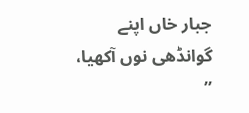جبار خاں اپنے گوانڈھی نوں آکھیا، ’’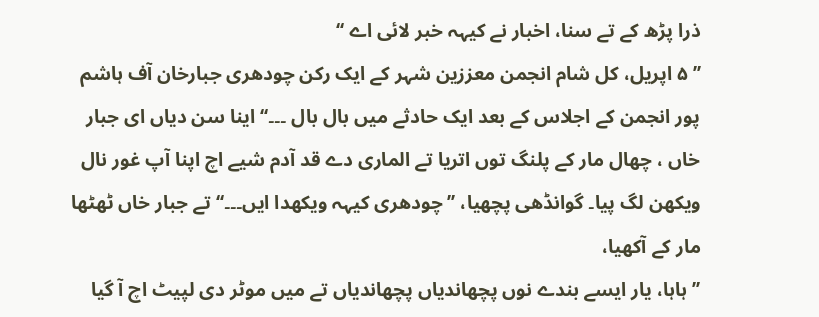ذرا پڑھ کے تے سنا، اخبار نے کیہہ خبر لائی اے ‘‘
’’ ۵ اپریل، کل شام انجمن معززین شہر کے ایک رکن چودھری جبارخان آف ہاشم پور انجمن کے اجلاس کے بعد ایک حادثے میں بال بال ۔۔۔‘‘ اینا سن دیاں ای جبار خاں ، چھال مار کے پلنگ توں اتریا تے الماری دے قد آدم شیے اچ اپنا آپ غور نال ویکھن لگ پیا۔ گوانڈھی پچھیا، ’’ چودھری کیہہ ویکھدا ایں۔۔۔‘‘ تے جبار خاں ٹھٹھا مار کے آکھیا،
’’ ہاہا، یار ایسے بندے نوں پچھاندیاں پچھاندیاں تے میں موٹر دی لپیٹ اچ آ گیا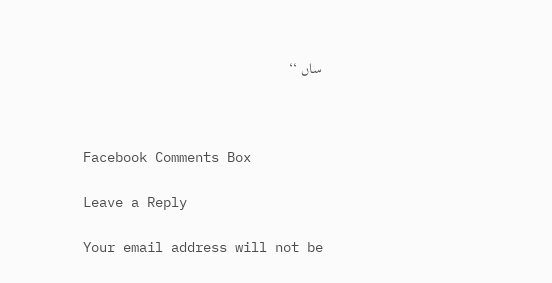ساں ‘‘



Facebook Comments Box

Leave a Reply

Your email address will not be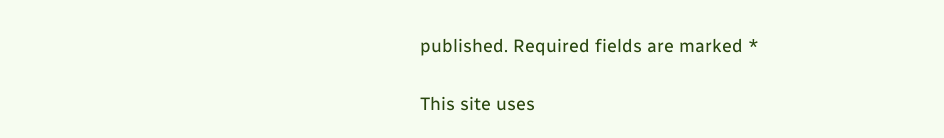published. Required fields are marked *

This site uses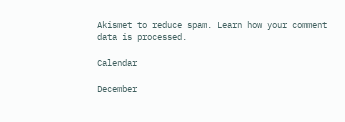Akismet to reduce spam. Learn how your comment data is processed.

Calendar

December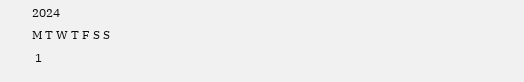2024
M T W T F S S
 1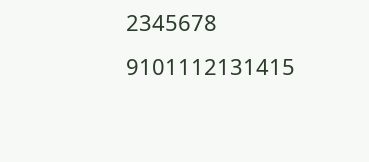2345678
9101112131415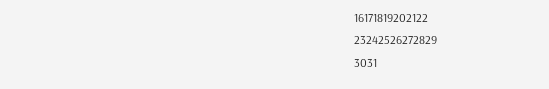16171819202122
23242526272829
3031